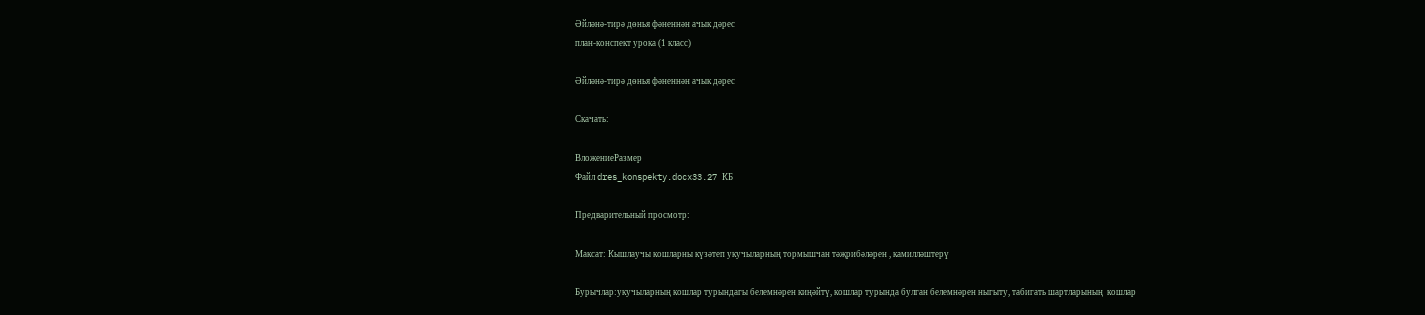Әйләнә-тирә дөнья фәненнән ачык дәрес
план-конспект урока (1 класс)

Әйләнә-тирә дөнья фәненнән ачык дәрес

Скачать:

ВложениеРазмер
Файл dres_konspekty.docx33.27 КБ

Предварительный просмотр:

Максат: Кышлаучы кошларны күзәтеп укучыларның тормышчан тәҗрибәләрен , камилләштерү

Бурычлар:укучыларның кошлар турындагы белемнәрен киңәйтү, кошлар турында булган белемнәрен ныгыту, табигать шартларының  кошлар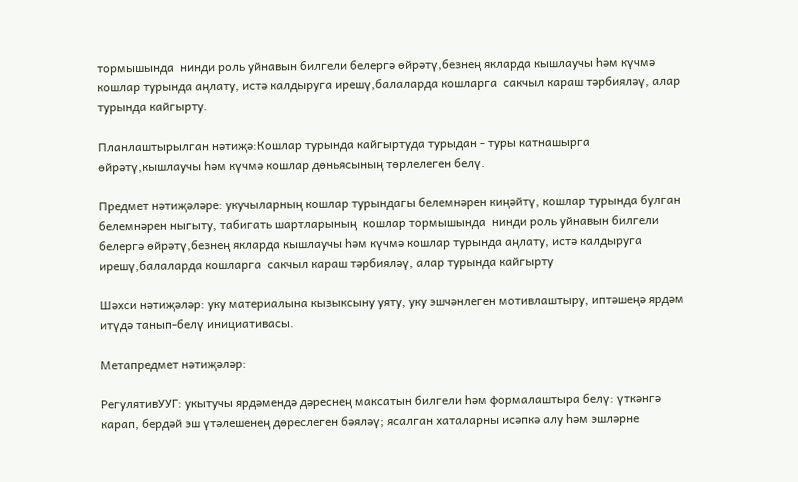тормышында  нинди роль уйнавын билгели белергә өйрәтү,безнең якларда кышлаучы һәм күчмә кошлар турында аңлату, истә калдыруга ирешү,балаларда кошларга  сакчыл караш тәрбияләү, алар турында кайгырту.

Планлаштырылган нәтиҗә:Кошлар турында кайгыртуда турыдан - туры катнашырга өйрәтү,кышлаучы һәм күчмә кошлар дөньясының төрлелеген белү.

Предмет нәтиҗәләре: укучыларның кошлар турындагы белемнәрен киңәйтү, кошлар турында булган белемнәрен ныгыту, табигать шартларының  кошлар тормышында  нинди роль уйнавын билгели белергә өйрәтү,безнең якларда кышлаучы һәм күчмә кошлар турында аңлату, истә калдыруга ирешү,балаларда кошларга  сакчыл караш тәрбияләү, алар турында кайгырту

Шәхси нәтиҗәләр: уку материалына кызыксыну уяту, уку эшчәнлеген мотивлаштыру, иптәшеңә ярдәм итүдә танып-белү инициативасы.

Метапредмет нәтиҗәләр:

РегулятивУУГ: укытучы ярдәмендә дәреснең максатын билгели һәм формалаштыра белү: үткәнгә карап, бердәй эш үтәлешенең дөреслеген бәяләү; ясалган хаталарны исәпкә алу һәм эшләрне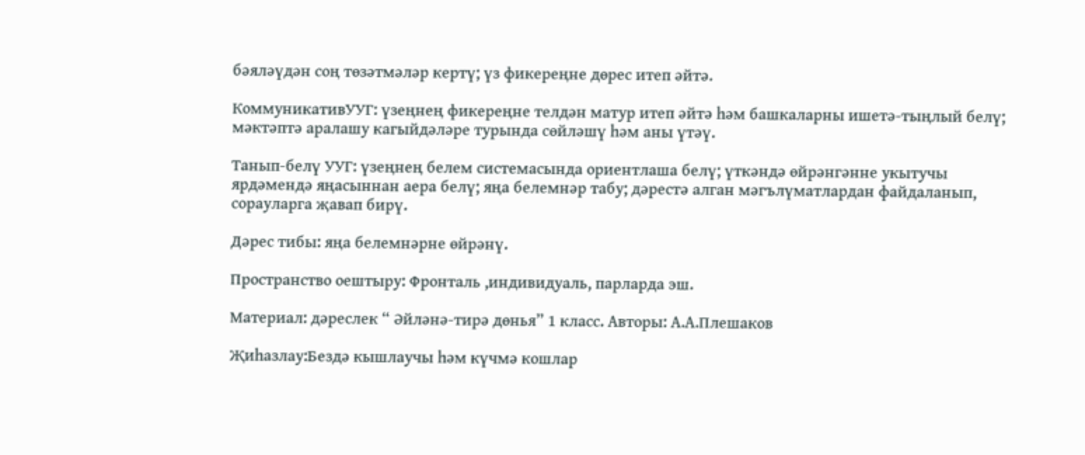бәяләүдән соң төзәтмәләр кертү; үз фикереңне дөрес итеп әйтә.

КоммуникативУУГ: үзеңнең фикереңне телдән матур итеп әйтә һәм башкаларны ишетә-тыңлый белү; мәктәптә аралашу кагыйдәләре турында сөйләшү һәм аны үтәү.

Танып-белү УУГ: үзеңнең белем системасында ориентлаша белү; үткәндә өйрәнгәнне укытучы ярдәмендә яңасыннан аера белү; яңа белемнәр табу; дәрестә алган мәгълүматлардан файдаланып, сорауларга җавап бирү.

Дәрес тибы: яңа белемнәрне өйрәнү.

Пространство оештыру: Фронталь ,индивидуаль, парларда эш.

Материал: дәреслек “ Әйләнә-тирә дөнья” 1 класс. Авторы: А.А.Плешаков

Җиһазлау:Бездә кышлаучы һәм күчмә кошлар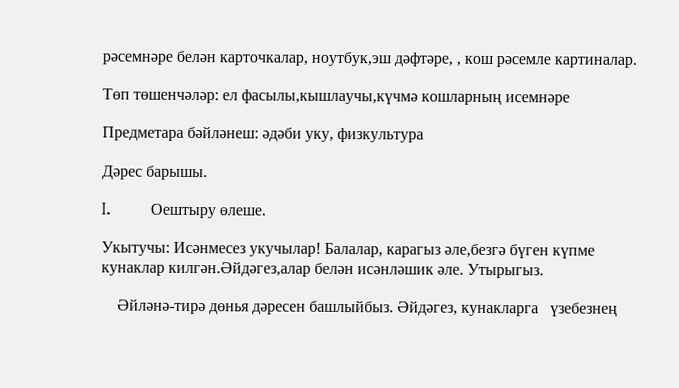рәсемнәре белән карточкалар, ноутбук,эш дәфтәре, , кош рәсемле картиналар.

Төп төшенчәләр: ел фасылы,кышлаучы,күчмә кошларның исемнәре

Предметара бәйләнеш: әдәби уку, физкультура

Дәрес барышы.

I.        Оештыру өлеше.

Укытучы: Исәнмесез укучылар! Балалар, карагыз әле,безгә бүген күпме кунаклар килгән.Әйдәгез,алар белән исәнләшик әле. Утырыгыз.

    Әйләнә-тирә дөнья дәресен башлыйбыз. Әйдәгез, кунакларга   үзебезнең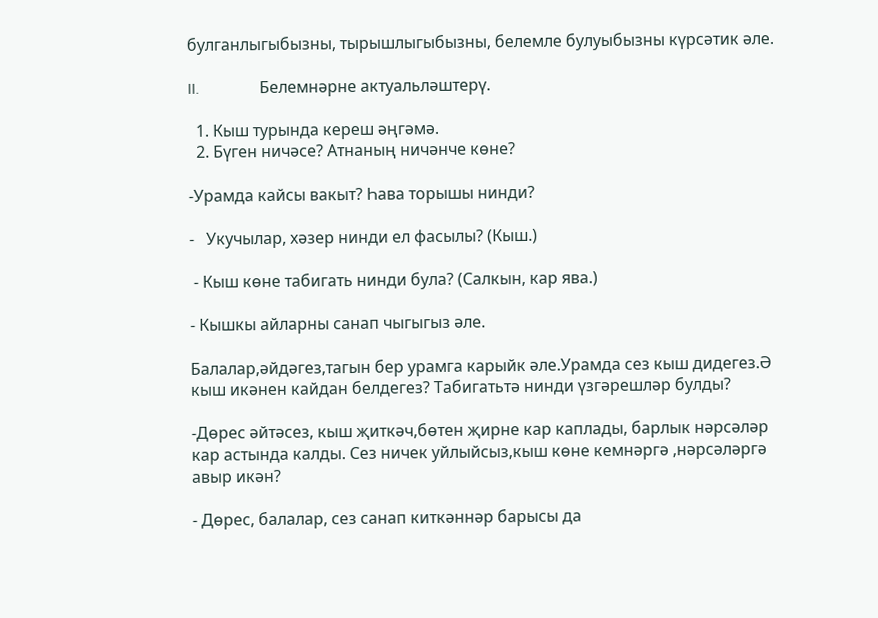булганлыгыбызны, тырышлыгыбызны, белемле булуыбызны күрсәтик әле.

II.               Белемнәрне актуальләштерү.

  1. Кыш турында кереш әңгәмә.
  2. Бүген ничәсе? Атнаның ничәнче көне?

-Урамда кайсы вакыт? Һава торышы нинди?

-   Укучылар, хәзер нинди ел фасылы? (Кыш.)

 - Кыш көне табигать нинди була? (Салкын, кар ява.)

- Кышкы айларны санап чыгыгыз әле.

Балалар,әйдәгез,тагын бер урамга карыйк әле.Урамда сез кыш дидегез.Ә кыш икәнен кайдан белдегез? Табигатьтә нинди үзгәрешләр булды?

-Дөрес әйтәсез, кыш җиткәч,бөтен җирне кар каплады, барлык нәрсәләр кар астында калды. Сез ничек уйлыйсыз,кыш көне кемнәргә ,нәрсәләргә авыр икән?

- Дөрес, балалар, сез санап киткәннәр барысы да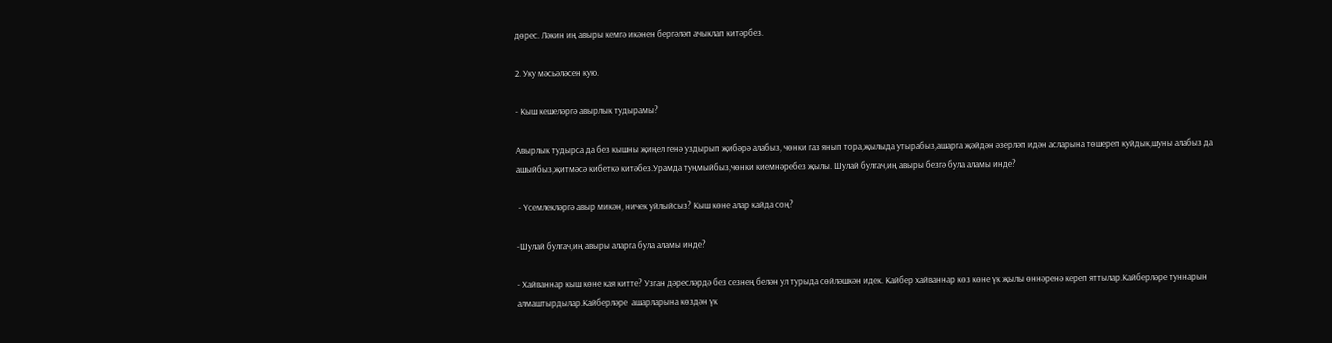дөрес. Ләкин иң авыры кемгә икәнен бергәләп ачыклап китәрбез.

2. Уку мәсьәләсен кую.

- Кыш кешеләргә авырлык тудырамы?

Авырлык тудырса да без кышны җиңел генә уздырып җибәрә алабыз, чөнки газ янып тора,җылыда утырабыз,ашарга җәйдән әзерләп идән асларына төшереп куйдык,шуны алабыз да ашыйбыз,җитмәсә кибеткә китәбез.Урамда туңмыйбыз,чөнки киемнәребез җылы. Шулай булгач,иң авыры безгә була аламы инде?

 - Үсемлекләргә авыр микән, ничек уйлыйсыз? Кыш көне алар кайда соң?

-Шулай булгач,иң авыры аларга була аламы инде?

- Хайваннар кыш көне кая китте? Узган дәресләрдә без сезнең белән ул турыда сөйләшкән идек. Кайбер хайваннар көз көне үк җылы өннәренә кереп яттылар.Кайберләре туннарын алмаштырдылар.Кайберләре  ашарларына көздән үк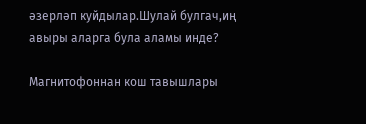әзерләп куйдылар.Шулай булгач,иң авыры аларга була аламы инде?

Магнитофоннан кош тавышлары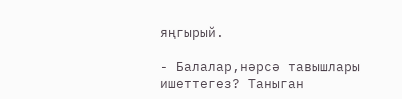яңгырый.

- Балалар,нәрсә тавышлары ишеттегез? Таныган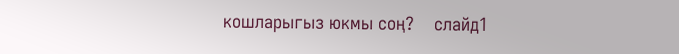кошларыгыз юкмы соң?    слайд1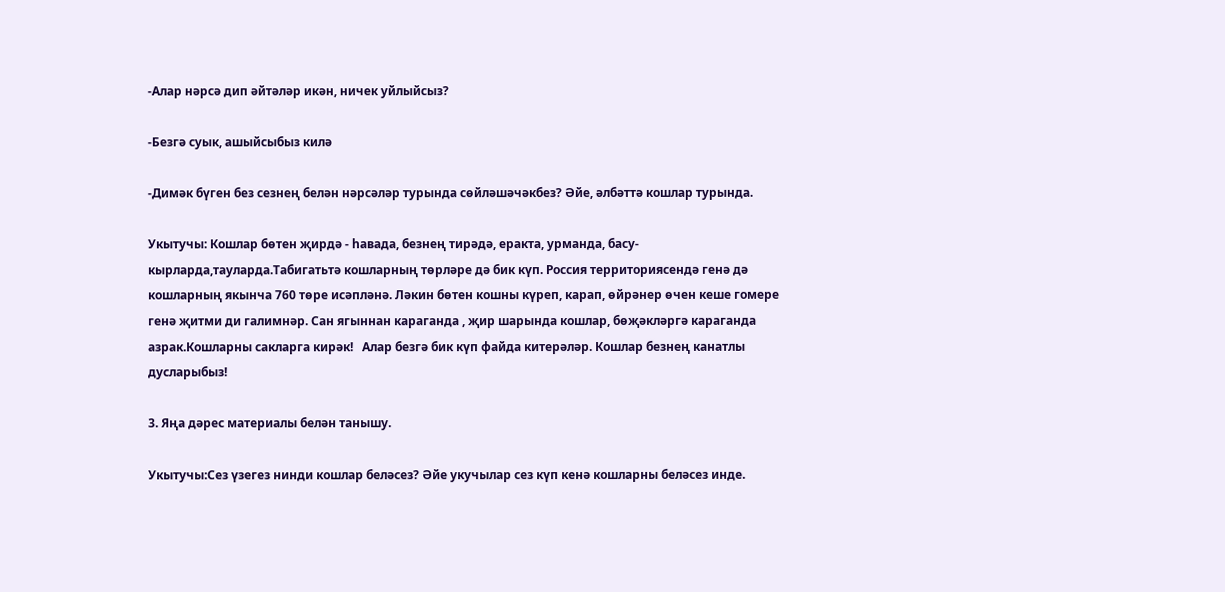-Алар нәрсә дип әйтәләр икән, ничек уйлыйсыз?

-Безгә суык, ашыйсыбыз килә

-Димәк бүген без сезнең белән нәрсәләр турында сөйләшәчәкбез? Әйе, әлбәттә кошлар турында.

Укытучы: Кошлар бөтен җирдә - һавада, безнең тирәдә, еракта, урманда, басу-кырларда,тауларда.Табигатьтә кошларның төрләре дә бик күп. Россия территориясендә генә дә кошларның якынча 760 төре исәпләнә. Ләкин бөтен кошны күреп, карап, өйрәнер өчен кеше гомере генә җитми ди галимнәр. Сан ягыннан караганда , җир шарында кошлар, бөҗәкләргә караганда азрак.Кошларны сакларга кирәк!   Алар безгә бик күп файда китерәләр. Кошлар безнең канатлы дусларыбыз!

3. Яңа дәрес материалы белән танышу.

Укытучы:Сез үзегез нинди кошлар беләсез? Әйе укучылар сез күп кенә кошларны беләсез инде.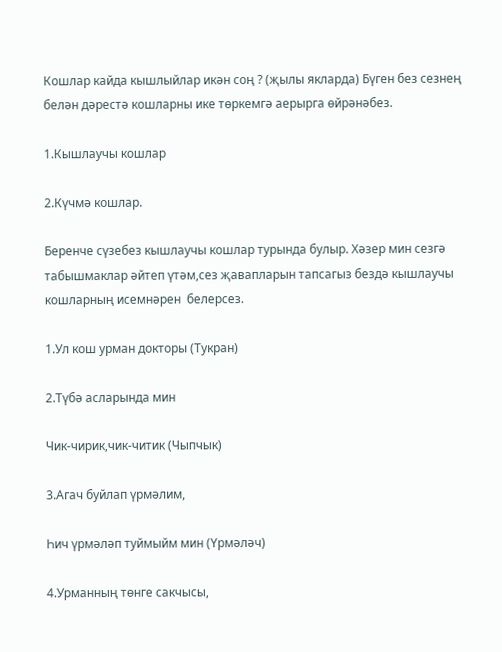Кошлар кайда кышлыйлар икән соң ? (җылы якларда) Бүген без сезнең белән дәрестә кошларны ике төркемгә аерырга өйрәнәбез.

1.Кышлаучы кошлар

2.Күчмә кошлар.

Беренче сүзебез кышлаучы кошлар турында булыр. Хәзер мин сезгә табышмаклар әйтеп үтәм,сез җавапларын тапсагыз бездә кышлаучы кошларның исемнәрен  белерсез.

1.Ул кош урман докторы (Тукран)

2.Түбә асларында мин

Чик-чирик,чик-читик (Чыпчык)

3.Агач буйлап үрмәлим,

Һич үрмәләп туймыйм мин (Үрмәләч)

4.Урманның төнге сакчысы,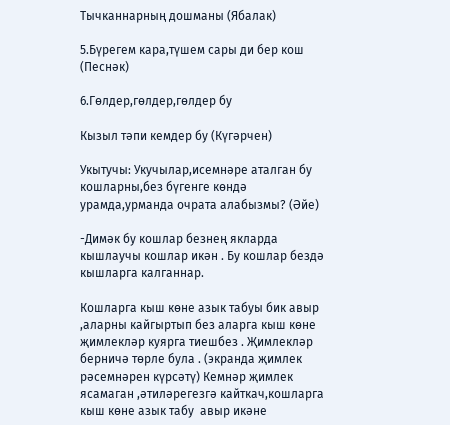Тычканнарның дошманы (Ябалак)

5.Бүрегем кара,түшем сары ди бер кош (Песнәк)

6.Гөлдер,гөлдер,гөлдер бу

Кызыл тәпи кемдер бу (Күгәрчен)

Укытучы: Укучылар,исемнәре аталган бу кошларны,без бүгенге көндә урамда,урманда очрата алабызмы? (Әйе)

-Димәк бу кошлар безнең якларда кышлаучы кошлар икән . Бу кошлар бездә кышларга калганнар.

Кошларга кыш көне азык табуы бик авыр ,аларны кайгыртып без аларга кыш көне җимлекләр куярга тиешбез . Җимлекләр берничә төрле була . (экранда җимлек рәсемнәрен күрсәтү) Кемнәр җимлек ясамаган ,әтиләрегезгә кайткач,кошларга кыш көне азык табу  авыр икәне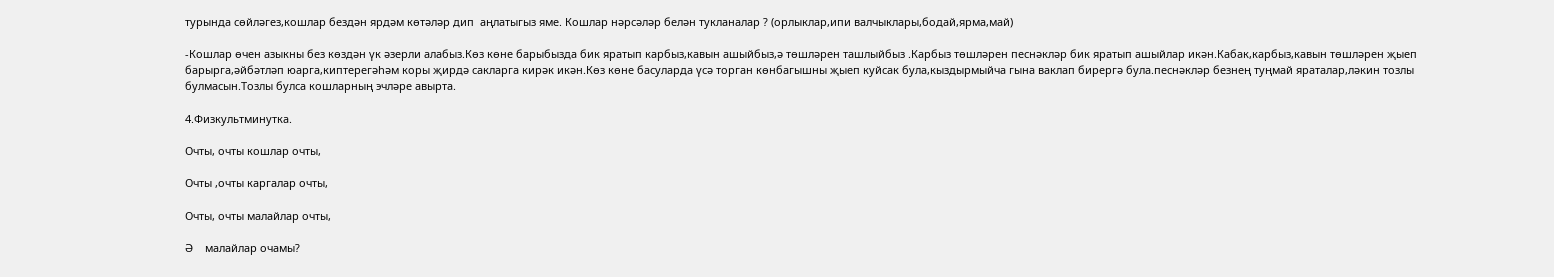турында сөйләгез,кошлар бездән ярдәм көтәләр дип  аңлатыгыз яме. Кошлар нәрсәләр белән тукланалар ? (орлыклар,ипи валчыклары,бодай,ярма,май)

-Кошлар өчен азыкны без көздән үк әзерли алабыз.Көз көне барыбызда бик яратып карбыз,кавын ашыйбыз,ә төшләрен ташлыйбыз .Карбыз төшләрен песнәкләр бик яратып ашыйлар икән.Кабак,карбыз,кавын төшләрен җыеп барырга,әйбәтләп юарга,киптерегәһәм коры җирдә сакларга кирәк икән.Көз көне басуларда үсә торган көнбагышны җыеп куйсак була,кыздырмыйча гына ваклап бирергә була.песнәкләр безнең туңмай яраталар,ләкин тозлы булмасын.Тозлы булса кошларның эчләре авырта.

4.Физкультминутка.

Очты, очты кошлар очты,

Очты ,очты каргалар очты,

Очты, очты малайлар очты,

Ә    малайлар очамы?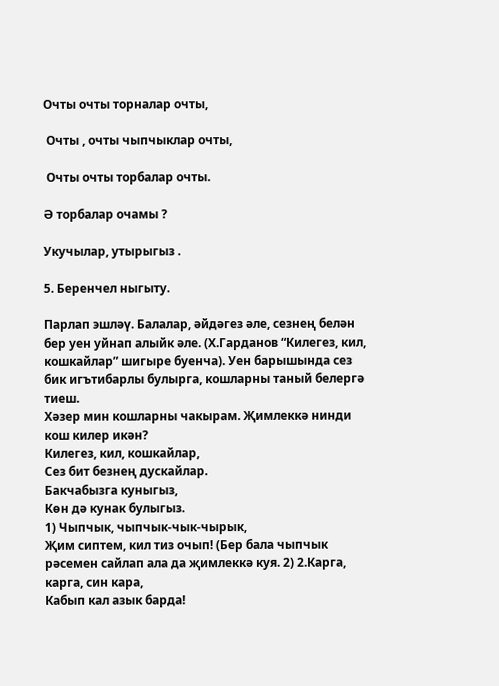Очты очты торналар очты,

 Очты , очты чыпчыклар очты,

 Очты очты торбалар очты.

Ә торбалар очамы ?

Укучылар, утырыгыз .

5. Беренчел ныгыту.

Парлап эшләү. Балалар, әйдәгез әле, сезнең белән бер уен уйнап алыйк әле. (Х.Гарданов “Килегез, кил, кошкайлар” шигыре буенча). Уен барышында сез бик игътибарлы булырга, кошларны таный белергә тиеш.
Хәзер мин кошларны чакырам. Җимлеккә нинди кош килер икән?
Килегез, кил, кошкайлар,
Сез бит безнең дускайлар.
Бакчабызга куныгыз,
Көн дә кунак булыгыз.
1) Чыпчык, чыпчык-чык-чырык,
Җим сиптем, кил тиз очып! (Бер бала чыпчык рәсемен сайлап ала да җимлеккә куя. 2) 2.Карга, карга, син кара,
Кабып кал азык барда!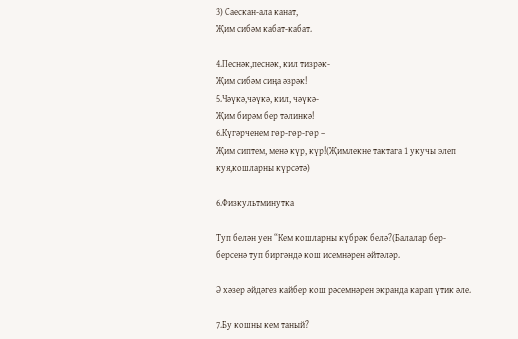3) Саескан-ала канат,
Җим сибәм кабат-кабат.

4.Песнәк,песнәк, кил тизрәк-
Җим сибәм сиңа әзрәк!
5.Чәүкә,чәүкә, кил, чәүкә-
Җим бирәм бер тәлинкә!
6.Күгәрченем гөр-гөр-гөр –
Җим сиптем, менә күр, күр!(Җимлекне тактага 1 укучы элеп куя,кошларны күрсәтә)

6.Физкультминутка

Туп белән уен “Кем кошларны күбрәк белә?(Балалар бер-берсенә туп биргәндә кош исемнәрен әйтәләр.

Ә хәзер әйдәгез кайбер кош рәсемнәрен экранда карап үтик әле.

7.Бу кошны кем таный?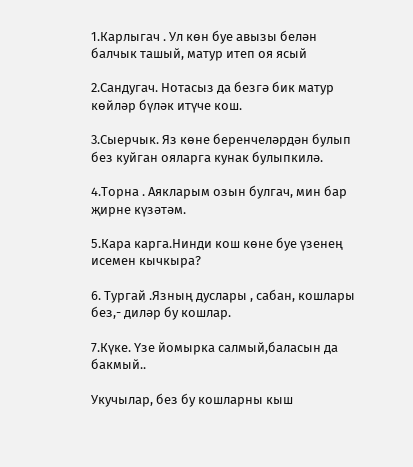1.Карлыгач . Ул көн буе авызы белән балчык ташый, матур итеп оя ясый

2.Сандугач. Нотасыз да безгә бик матур көйләр бүләк итүче кош.

3.Сыерчык. Яз көне беренчеләрдән булып без куйган ояларга кунак булыпкилә.

4.Торна . Аякларым озын булгач, мин бар җирне күзәтәм.

5.Кара карга.Нинди кош көне буе үзенең исемен кычкыра?

6. Тургай .Язның дуслары , сабан, кошлары без,- диләр бу кошлар.

7.Күке. Үзе йомырка салмый,баласын да бакмый..

Укучылар, без бу кошларны кыш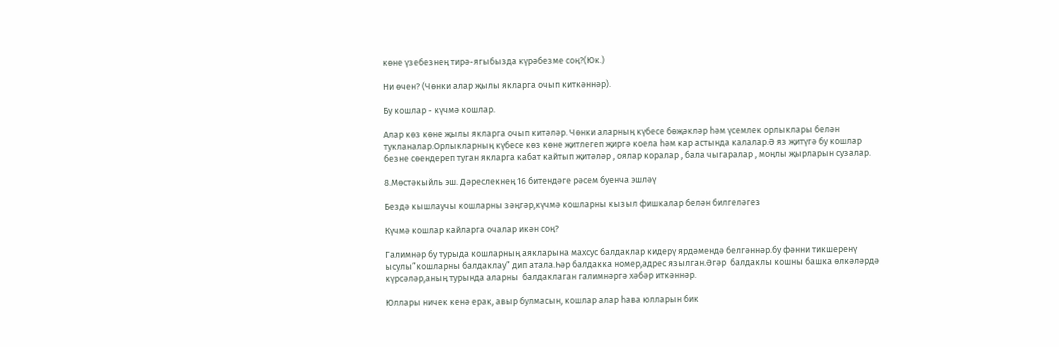көне үзебезнең тирә-ягыбызда күрәбезме соң?(Юк.)

Ни өчен? (Чөнки алар җылы якларга очып киткәннәр).

Бу кошлар - күчмә кошлар.

Алар көз көне җылы якларга очып китәләр. Чөнки аларның күбесе бөҗәкләр һәм үсемлек орлыклары белән тукланалар.Орлыкларның күбесе көз көне җитлегеп җиргә коела һәм кар астында калалар.Ә яз җитүгә бу кошлар безне сөендереп туган якларга кабат кайтып җитәләр , оялар коралар , бала чыгаралар , моңлы җырларын сузалар.

8.Мөстәкыйль эш. Дәреслекнең 16 битендәге рәсем буенча эшләү

Бездә кышлаучы кошларны зәңгәр,күчмә кошларны кызыл фишкалар белән билгеләгез

Күчмә кошлар кайларга очалар икән соң?

Галимнәр бу турыда кошларның аякларына махсус балдаклар кидерү ярдәмендә белгәннәр.бу фәнни тикшеренү ысулы”кошларны балдаклау” дип атала.Һәр балдакка номер,адрес язылган.Әгәр  балдаклы кошны башка өлкәләрдә күрсәләр,аның турында аларны  балдаклаган галимнәргә хәбәр иткәннәр.

Юллары ничек кенә ерак, авыр булмасын, кошлар алар һава юлларын бик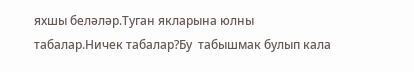яхшы беләләр.Туган якларына юлны табалар.Ничек табалар?Бу  табышмак булып кала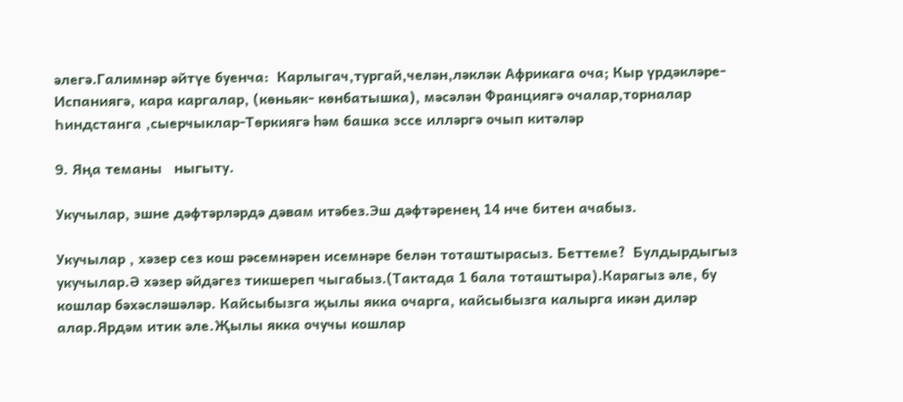әлегә.Галимнәр әйтүе буенча:  Карлыгач,тургай,челән,ләкләк Африкага оча; Кыр үрдәкләре-Испаниягә, кара каргалар, (көньяк- көнбатышка), мәсәлән Франциягә очалар,торналар Һиндстанга ,сыерчыклар-Төркиягә һәм башка эссе илләргә очып китәләр

9. Яңа теманы   ныгыту.

Укучылар, эшне дәфтәрләрдә дәвам итәбез.Эш дәфтәренең 14 нче битен ачабыз.

Укучылар , хәзер сез кош рәсемнәрен исемнәре белән тоташтырасыз. Беттеме?  Булдырдыгыз укучылар.Ә хәзер әйдәгез тикшереп чыгабыз.(Тактада 1 бала тоташтыра).Карагыз әле, бу кошлар бәхәсләшәләр. Кайсыбызга җылы якка очарга, кайсыбызга калырга икән диләр алар.Ярдәм итик әле.Җылы якка очучы кошлар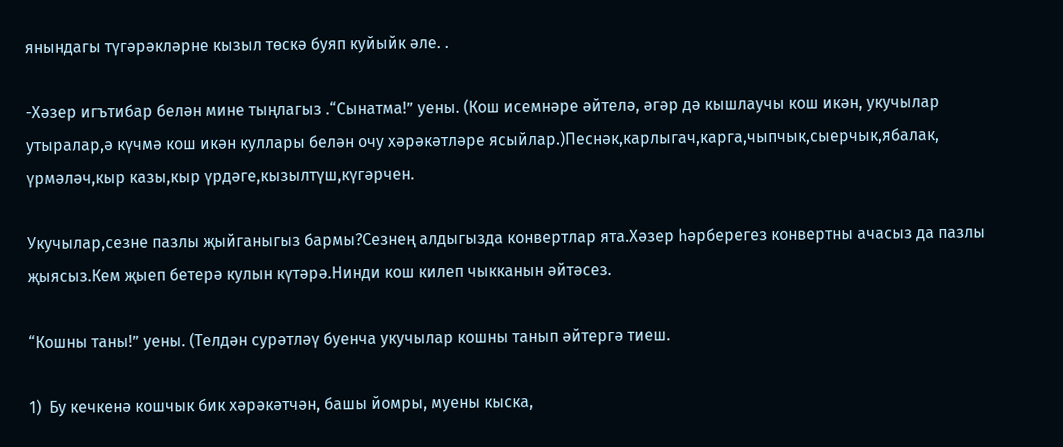янындагы түгәрәкләрне кызыл төскә буяп куйыйк әле. .

-Хәзер игътибар белән мине тыңлагыз .“Сынатма!” уены. (Кош исемнәре әйтелә, әгәр дә кышлаучы кош икән, укучылар утыралар,ә күчмә кош икән куллары белән очу хәрәкәтләре ясыйлар.)Песнәк,карлыгач,карга,чыпчык,сыерчык,ябалак, үрмәләч,кыр казы,кыр үрдәге,кызылтүш,күгәрчен.

Укучылар,сезне пазлы җыйганыгыз бармы?Сезнең алдыгызда конвертлар ята.Хәзер һәрберегез конвертны ачасыз да пазлы җыясыз.Кем җыеп бетерә кулын күтәрә.Нинди кош килеп чыкканын әйтәсез.

“Кошны таны!” уены. (Телдән сурәтләү буенча укучылар кошны танып әйтергә тиеш.

1)  Бу кечкенә кошчык бик хәрәкәтчән, башы йомры, муены кыска,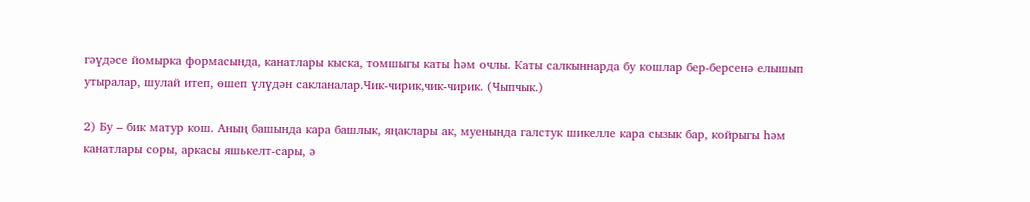гәүдәсе йомырка формасында, канатлары кыска, томшыгы каты һәм очлы. Каты салкыннарда бу кошлар бер-берсенә елышып утыралар, шулай итеп, өшеп үлүдән сакланалар.Чик-чирик,чик-чирик. (Чыпчык.)

2) Бу – бик матур кош. Аның башында кара башлык, яңаклары ак, муенында галстук шикелле кара сызык бар, койрыгы һәм канатлары соры, аркасы яшькелт-сары, ә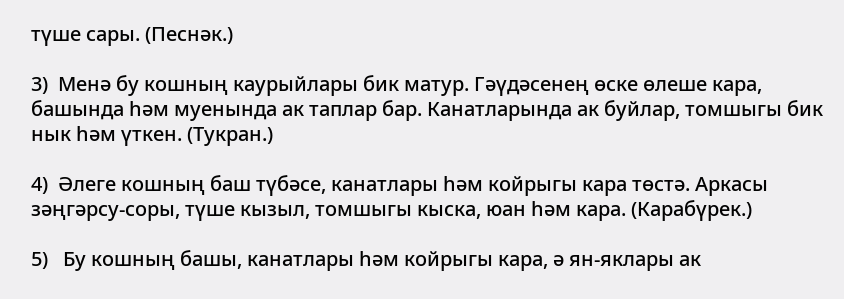түше сары. (Песнәк.)

3)  Менә бу кошның каурыйлары бик матур. Гәүдәсенең өске өлеше кара, башында һәм муенында ак таплар бар. Канатларында ак буйлар, томшыгы бик нык һәм үткен. (Тукран.)

4)  Әлеге кошның баш түбәсе, канатлары һәм койрыгы кара төстә. Аркасы зәңгәрсу-соры, түше кызыл, томшыгы кыска, юан һәм кара. (Карабүрек.)

5)   Бу кошның башы, канатлары һәм койрыгы кара, ә ян-яклары ак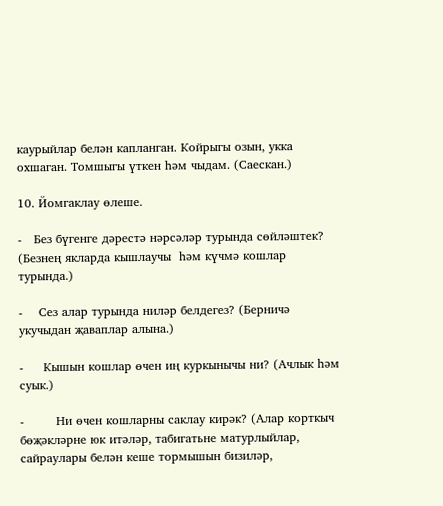каурыйлар белән капланган. Койрыгы озын, укка охшаган. Томшыгы үткен һәм чыдам. (Саескан.)

10. Йомгаклау өлеше.

-   Без бүгенге дәрестә нәрсәләр турында сөйләштек? (Безнең якларда кышлаучы  һәм күчмә кошлар турында.)

-    Сез алар турында ниләр белдегез? (Берничә укучыдан җаваплар алына.)

-     Кышын кошлар өчен иң куркынычы ни? (Ачлык һәм суык.)

-        Ни өчен кошларны саклау кирәк? (Алар корткыч бөҗәкләрне юк итәләр, табигатьне матурлыйлар, сайраулары белән кеше тормышын бизиләр,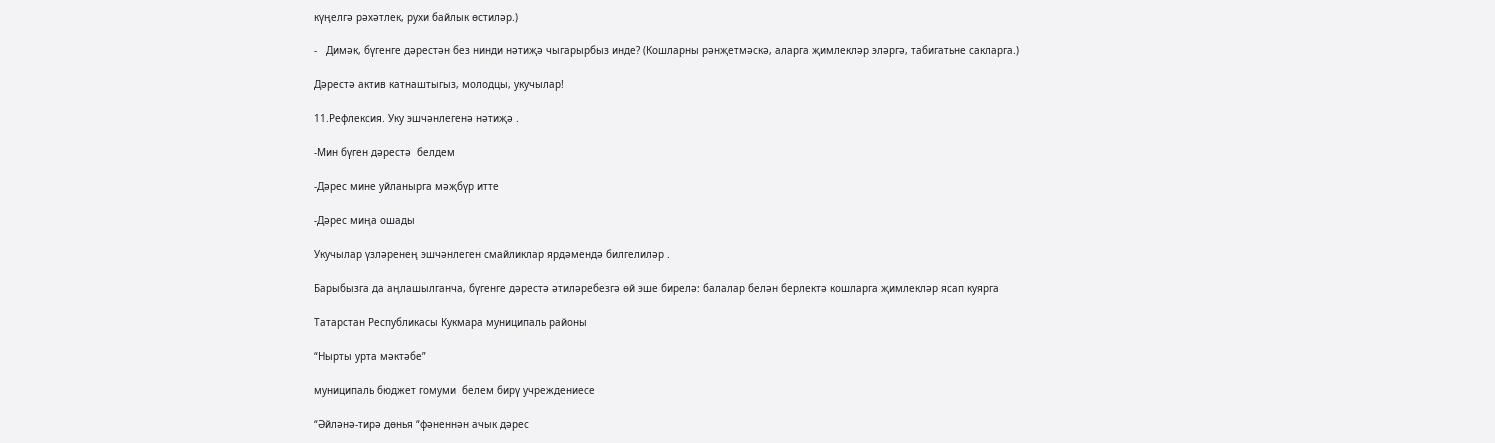күңелгә рәхәтлек, рухи байлык өстиләр.)

-   Димәк, бүгенге дәрестән без нинди нәтиҗә чыгарырбыз инде? (Кошларны рәнҗетмәскә, аларга җимлекләр эләргә, табигатьне сакларга.)

Дәрестә актив катнаштыгыз, молодцы, укучылар!

11.Рефлексия. Уку эшчәнлегенә нәтиҗә .

-Мин бүген дәрестә  белдем

-Дәрес мине уйланырга мәҗбүр итте

-Дәрес миңа ошады

Укучылар үзләренең эшчәнлеген смайликлар ярдәмендә билгелиләр .

Барыбызга да аңлашылганча, бүгенге дәрестә әтиләребезгә өй эше бирелә: балалар белән берлектә кошларга җимлекләр ясап куярга

Татарстан Республикасы Кукмара муниципаль районы

“Нырты урта мәктәбе”

муниципаль бюджет гомуми  белем бирү учреждениесе

“Әйләнә-тирә дөнья “фәненнән ачык дәрес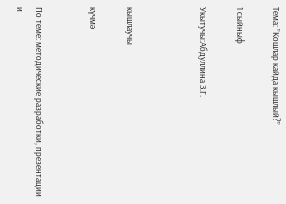Тема: ”Кошлар кайда кышлый?”

1 сыйныф

Укытучы:Абдуллина З.Г.



кышлаучы

күчмә


По теме: методические разработки, презентации и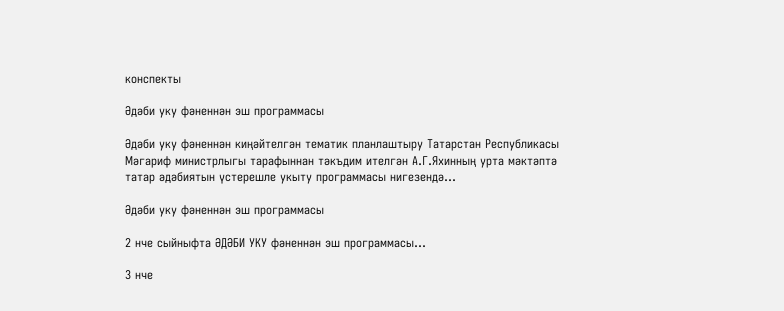конспекты

Әдәби уку фәненнән эш программасы

Әдәби уку фәненнән киңәйтелгән тематик планлаштыру Татарстан Республикасы Мәгариф министрлыгы тарафыннан тәкъдим ителгән А.Г.Яхинның урта мәктәптә татар әдәбиятын үстерешле укыту программасы нигезендә...

Әдәби уку фәненнән эш программасы

2 нче сыйныфта ӘДӘБИ УКУ фәненнән эш программасы...

3 нче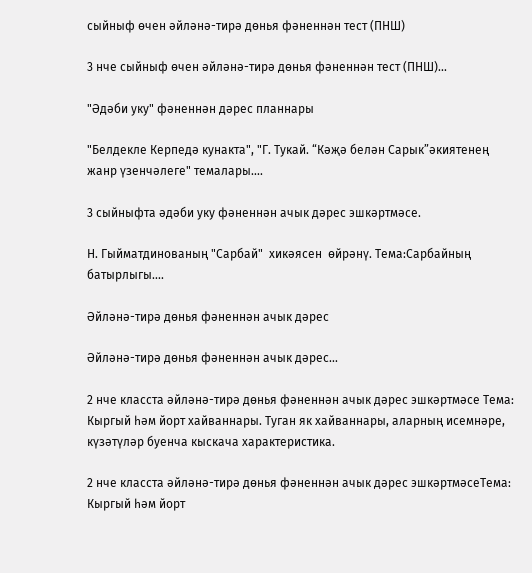сыйныф өчен әйләнә-тирә дөнья фәненнән тест (ПНШ)

3 нче сыйныф өчен әйләнә-тирә дөнья фәненнән тест (ПНШ)...

"Әдәби уку" фәненнән дәрес планнары

"Белдекле Керпедә кунакта", "Г. Тукай. “Кәҗә белән Сарык”әкиятенең жанр үзенчәлеге" темалары....

3 сыйныфта әдәби уку фәненнән ачык дәрес эшкәртмәсе.

Н. Гыйматдинованың "Сарбай"  хикәясен  өйрәнү. Тема:Сарбайның  батырлыгы....

Әйләнә-тирә дөнья фәненнән ачык дәрес

Әйләнә-тирә дөнья фәненнән ачык дәрес...

2 нче класста әйләнә-тирә дөнья фәненнән ачык дәрес эшкәртмәсе Тема: Кыргый һәм йорт хайваннары. Туган як хайваннары, аларның исемнәре, күзәтүләр буенча кыскача характеристика.

2 нче класста әйләнә-тирә дөнья фәненнән ачык дәрес эшкәртмәсеТема: Кыргый һәм йорт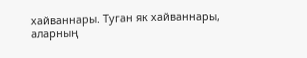хайваннары. Туган як хайваннары, аларның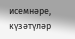исемнәре, күзәтүләр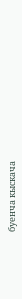буенча кыскача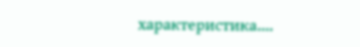характеристика....